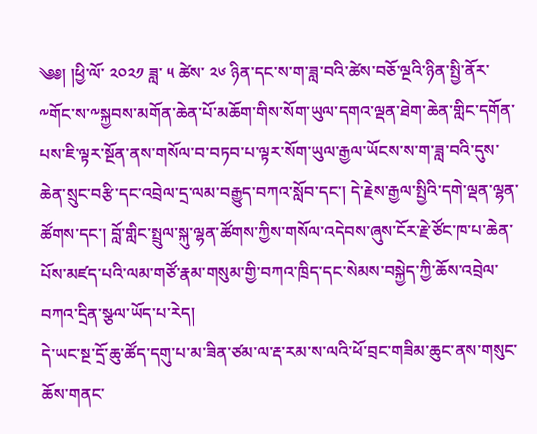༄༅། །ཕྱི་ལོ་ ༢༠༢༡ ཟླ་ ༥ ཚེས་ ༢༦ ཉིན་དང་ས་ག་ཟླ་བའི་ཚེས་བཅོ་ལྔའི་ཉིན་སྤྱི་ནོར་༸གོང་ས་༸སྐྱབས་མགོན་ཆེན་པོ་མཆོག་གིས་སོག་ཡུལ་དགའ་ལྡན་ཐེག་ཆེན་གླིང་དགོན་པས་ཇི་ལྟར་སྔོན་ནས་གསོལ་བ་བཏབ་པ་ལྟར་སོག་ཡུལ་རྒྱལ་ཡོངས་ས་ག་ཟླ་བའི་དུས་ཆེན་སྲུང་བརྩི་དང་འབྲེལ་དྲ་ལམ་བརྒྱུད་བཀའ་སློབ་དང་། དེ་རྗེས་རྒྱལ་སྤྱིའི་དགེ་ལྡན་ལྷན་ཚོགས་དང་། བློ་གླིང་སྤྲུལ་སྐུ་ལྷན་ཚོགས་ཀྱིས་གསོལ་འདེབས་ཞུས་ངོར་རྗེ་ཙོང་ཁ་པ་ཆེན་པོས་མཛད་པའི་ལམ་གཙོ་རྣམ་གསུམ་གྱི་བཀའ་ཁྲིད་དང་སེམས་བསྐྱེད་ཀྱི་ཆོས་འབྲེལ་བཀའ་དྲིན་སྩལ་ཡོད་པ་རེད།
དེ་ཡང་སྔ་དྲོ་ཆུ་ཚོད་དགུ་པ་མ་ཟིན་ཙམ་ལ་རྡ་རམ་ས་ལའི་ཕོ་བྲང་གཟིམ་ཆུང་ནས་གསུང་ཆོས་གནང་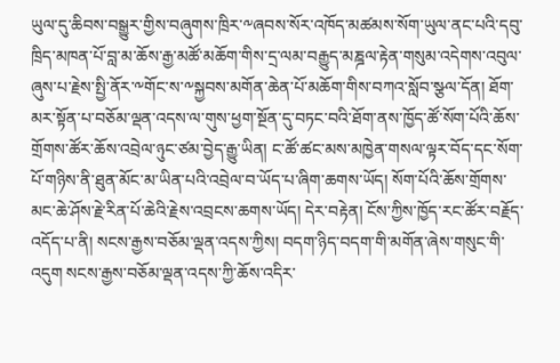ཡུལ་དུ་ཆིབས་བསྒྱུར་གྱིས་བཞུགས་ཁྲིར་༸ཞབས་སོར་འཁོད་མཚམས་སོག་ཡུལ་ནང་པའི་དབུ་ཁྲིད་མཁན་པོ་བླ་མ་ཆོས་རྒྱ་མཚོ་མཆོག་གིས་དྲ་ལམ་བརྒྱུད་མཎྜལ་རྟེན་གསུམ་འདེགས་འབུལ་ཞུས་པ་རྗེས་སྤྱི་ནོར་༸གོང་ས་༸སྐྱབས་མགོན་ཆེན་པོ་མཆོག་གིས་བཀའ་སློབ་སྩལ་དོན། ཐོག་མར་སྟོན་པ་བཅོམ་ལྡན་འདས་ལ་གུས་ཕྱག་སྔོན་དུ་བཏང་བའི་ཐོག་ནས་ཁྱོད་ཚོ་སོག་པོའི་ཆོས་གྲོགས་ཚོར་ཆོས་འབྲེལ་ཉུང་ཙམ་བྱེད་རྒྱུ་ཡིན། ང་ཚོ་ཚང་མས་མཁྱེན་གསལ་ལྟར་བོད་དང་སོག་པོ་གཉིས་ནི་ཐུན་མོང་མ་ཡིན་པའི་འབྲེལ་བ་ཡོད་པ་ཞིག་ཆགས་ཡོད། སོག་པོའི་ཆོས་གྲོགས་མང་ཆེ་ཤོས་རྗེ་རིན་པོ་ཆེའི་རྗེས་འབྲངས་ཆགས་ཡོད། དེར་བརྟེན། ངོས་ཀྱིས་ཁྱོད་རང་ཚོར་བརྗོད་འདོད་པ་ནི། སངས་རྒྱས་བཅོམ་ལྡན་འདས་ཀྱིས། བདག་ཉིད་བདག་གི་མགོན་ཞེས་གསུང་གི་འདུག སངས་རྒྱས་བཅོམ་ལྡན་འདས་ཀྱི་ཆོས་འདིར་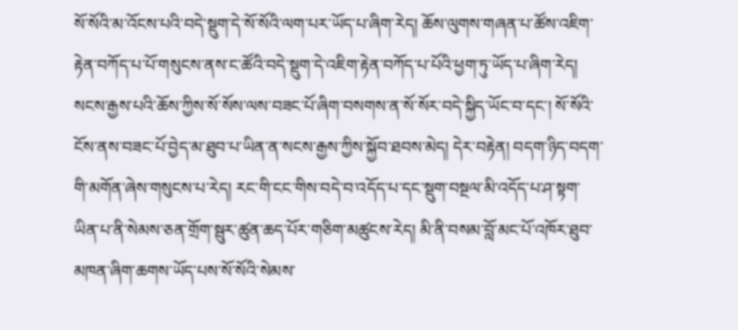སོ་སོའི་མ་འོངས་པའི་བདེ་སྡུག་དེ་སོ་སོའི་ལག་པར་ཡོད་པ་ཞིག་རེད། ཆོས་ལུགས་གཞན་པ་ཚོས་འཇིག་རྟེན་བཀོད་པ་པོ་གསུངས་ནས་ང་ཚོའི་བདེ་སྡུག་དེ་འཇིག་རྟེན་བཀོད་པ་པོའི་ཕྱག་ཏུ་ཡོད་པ་ཞིག་རེད། སངས་རྒྱས་པའི་ཆོས་ཀྱིས་སོ་སོས་ལས་བཟང་པོ་ཞིག་བསགས་ན་སོ་སོར་བདེ་སྐྱིད་ཡོང་བ་དང་། སོ་སོའི་ངོས་ནས་བཟང་པོ་བྱེད་མ་ཐུབ་པ་ཡིན་ན་སངས་རྒྱས་ཀྱིས་སྐྱོབ་ཐབས་མེད། དེར་བརྟེན། བདག་ཉིད་བདག་གི་མགོན་ཞེས་གསུངས་པ་རེད། རང་གི་ངང་གིས་བདེ་བ་འདོད་པ་དང་སྡུག་བསྔལ་མི་འདོད་པ་ཤ་སྟག་ཡིན་པ་ནི་སེམས་ཅན་གྲོག་སྦུར་ཚུན་ཆད་པོར་གཅིག་མཚུངས་རེད། མི་ནི་བསམ་བློ་མང་པོ་འཁོར་ཐུབ་མཁན་ཞིག་ཆགས་ཡོད་པས་སོ་སོའི་སེམས་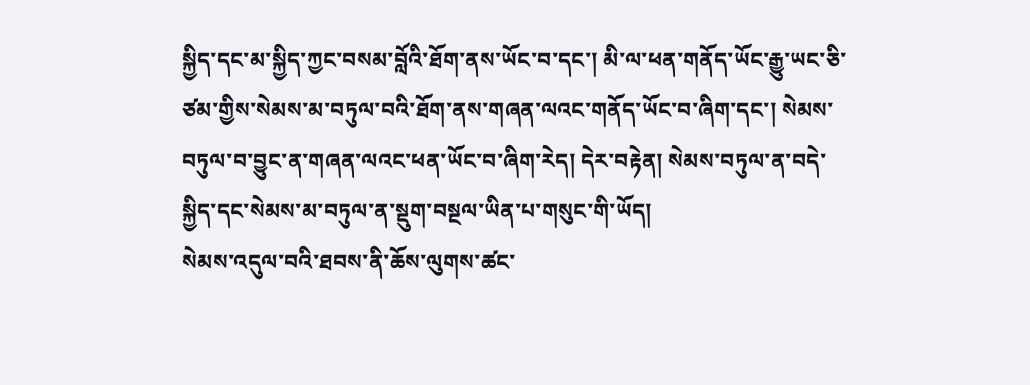སྐྱིད་དང་མ་སྐྱིད་ཀྱང་བསམ་བློའི་ཐོག་ནས་ཡོང་བ་དང་། མི་ལ་ཕན་གནོད་ཡོང་རྒྱུ་ཡང་ཅི་ཙམ་གྱིས་སེམས་མ་བཏུལ་བའི་ཐོག་ནས་གཞན་ལའང་གནོད་ཡོང་བ་ཞིག་དང་། སེམས་བཏུལ་བ་བྱུང་ན་གཞན་ལའང་ཕན་ཡོང་བ་ཞིག་རེད། དེར་བརྟེན། སེམས་བཏུལ་ན་བདེ་སྐྱིད་དང་སེམས་མ་བཏུལ་ན་སྡུག་བསྔལ་ཡིན་པ་གསུང་གི་ཡོད།
སེམས་འདུལ་བའི་ཐབས་ནི་ཆོས་ལུགས་ཚང་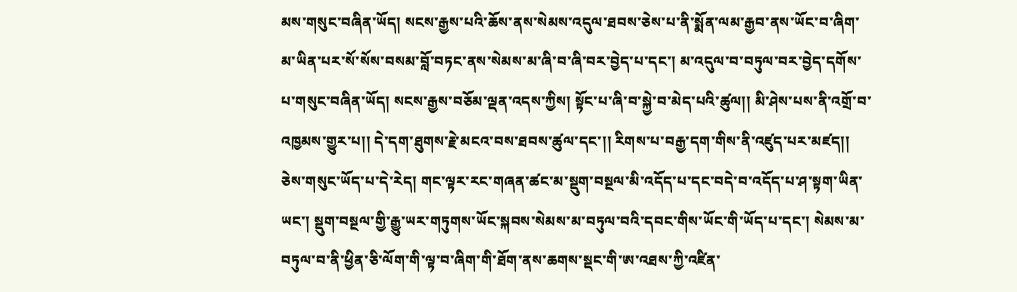མས་གསུང་བཞིན་ཡོད། སངས་རྒྱས་པའི་ཆོས་ནས་སེམས་འདུལ་ཐབས་ཅེས་པ་ནི་སྨོན་ལམ་རྒྱབ་ནས་ཡོང་བ་ཞིག་མ་ཡིན་པར་སོ་སོས་བསམ་བློ་བཏང་ནས་སེམས་མ་ཞི་བ་ཞི་བར་བྱེད་པ་དང་། མ་འདུལ་བ་བཏུལ་བར་བྱེད་དགོས་པ་གསུང་བཞིན་ཡོད། སངས་རྒྱས་བཅོམ་ལྡན་འདས་ཀྱིས། སྟོང་པ་ཞི་བ་སྐྱེ་བ་མེད་པའི་ཚུལ།། མི་ཤེས་པས་ནི་འགྲོ་བ་འཁྱམས་གྱུར་པ།། དེ་དག་ཐུགས་རྗེ་མངའ་བས་ཐབས་ཚུལ་དང་།། རིགས་པ་བརྒྱ་དག་གིས་ནི་འཛུད་པར་མཛད།། ཅེས་གསུང་ཡོད་པ་དེ་རེད། གང་ལྟར་རང་གཞན་ཚང་མ་སྡུག་བསྔལ་མི་འདོད་པ་དང་བདེ་བ་འདོད་པ་ཤ་སྟག་ཡིན་ཡང་། སྡུག་བསྔལ་གྱི་རྒྱུ་ཡར་གཏུགས་ཡོང་སྐབས་སེམས་མ་བཏུལ་བའི་དབང་གིས་ཡོང་གི་ཡོད་པ་དང་། སེམས་མ་བཏུལ་བ་ནི་ཕྱིན་ཅི་ལོག་གི་ལྟ་བ་ཞིག་གི་ཐོག་ནས་ཆགས་སྡང་གི་ཨ་འཐས་ཀྱི་འཛིན་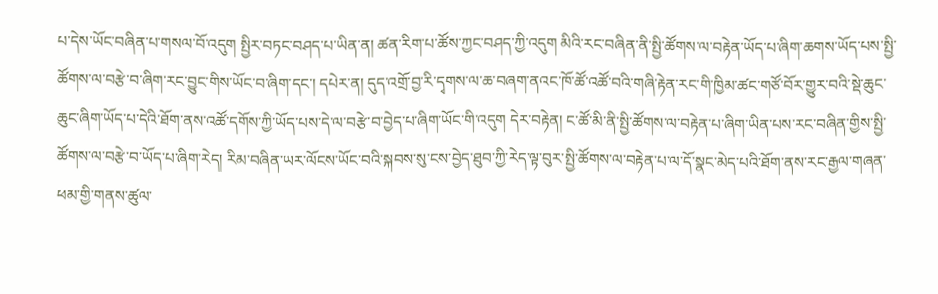པ་དེས་ཡོང་བཞིན་པ་གསལ་བོ་འདུག སྤྱིར་བཏང་བཤད་པ་ཡིན་ན། ཚན་རིག་པ་ཚོས་ཀྱང་བཤད་ཀྱི་འདུག མིའི་རང་བཞིན་ནི་སྤྱི་ཚོགས་ལ་བརྟེན་ཡོད་པ་ཞིག་ཆགས་ཡོད་པས་སྤྱི་ཚོགས་ལ་བརྩེ་བ་ཞིག་རང་བྱུང་གིས་ཡོང་བ་ཞིག་དང་། དཔེར་ན། དུད་འགྲོ་བྱ་རི་དྭགས་ལ་ཆ་བཞག་ནའང་ཁོ་ཚོ་འཚོ་བའི་གཞི་རྟེན་རང་གི་ཁྱིམ་ཚང་གཙོ་བོར་གྱུར་བའི་སྡེ་ཆུང་ཆུང་ཞིག་ཡོད་པ་དེའི་ཐོག་ནས་འཚོ་དགོས་ཀྱི་ཡོད་པས་དེ་ལ་བརྩེ་བ་བྱེད་པ་ཞིག་ཡོང་གི་འདུག དེར་བརྟེན། ང་ཚོ་མི་ནི་སྤྱི་ཚོགས་ལ་བརྟེན་པ་ཞིག་ཡིན་པས་རང་བཞིན་གྱིས་སྤྱི་ཚོགས་ལ་བརྩེ་བ་ཡོད་པ་ཞིག་རེད། རིམ་བཞིན་ཡར་ལོངས་ཡོང་བའི་སྐབས་སུ་ངས་བྱེད་ཐུབ་ཀྱི་རེད་ལྟ་བུར་སྤྱི་ཚོགས་ལ་བརྟེན་པ་ལ་དོ་སྣང་མེད་པའི་ཐོག་ནས་རང་རྒྱལ་གཞན་ཕམ་གྱི་གནས་ཚུལ་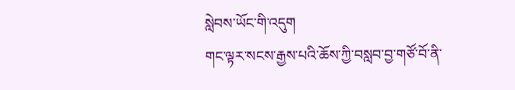སླེབས་ཡོང་གི་འདུག
གང་ལྟར་སངས་རྒྱས་པའི་ཆོས་ཀྱི་བསླབ་བྱ་གཙོ་བོ་ནི་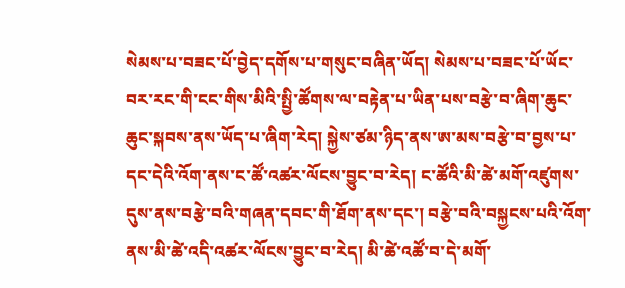སེམས་པ་བཟང་པོ་བྱེད་དགོས་པ་གསུང་བཞིན་ཡོད། སེམས་པ་བཟང་པོ་ཡོང་བར་རང་གི་ངང་གིས་མིའི་སྤྱི་ཚོགས་ལ་བརྟེན་པ་ཡིན་པས་བརྩེ་བ་ཞིག་ཆུང་ཆུང་སྐབས་ནས་ཡོད་པ་ཞིག་རེད། སྐྱེས་ཙམ་ཉིད་ནས་ཨ་མས་བརྩེ་བ་བྱས་པ་དང་དེའི་འོག་ནས་ང་ཚོ་འཚར་ལོངས་བྱུང་བ་རེད། ང་ཚོའི་མི་ཚེ་མགོ་འཛུགས་དུས་ནས་བརྩེ་བའི་གཞན་དབང་གི་ཐོག་ནས་དང་། བརྩེ་བའི་བསྐྱངས་པའི་འོག་ནས་མི་ཚེ་འདི་འཚར་ལོངས་བྱུང་བ་རེད། མི་ཚེ་འཚོ་བ་དེ་མགོ་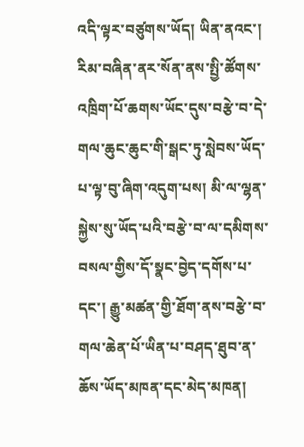འདི་ལྟར་བཙུགས་ཡོད། ཡིན་ནའང་། རིམ་བཞིན་ནར་སོན་ནས་སྤྱི་ཚོགས་འཁྲིག་པོ་ཆགས་ཡོང་དུས་བརྩེ་བ་དེ་གལ་ཆུང་ཆུང་གི་སྒང་ཏུ་སླེབས་ཡོད་པ་ལྟ་བུ་ཞིག་འདུག་པས། མི་ལ་ལྷན་སྐྱེས་སུ་ཡོད་པའི་བརྩེ་བ་ལ་དམིགས་བསལ་གྱིས་དོ་སྣང་བྱེད་དགོས་པ་དང་། རྒྱུ་མཚན་གྱི་ཐོག་ནས་བརྩེ་བ་གལ་ཆེན་པོ་ཡིན་པ་བཤད་ཐུབ་ན་ཆོས་ཡོད་མཁན་དང་མེད་མཁན།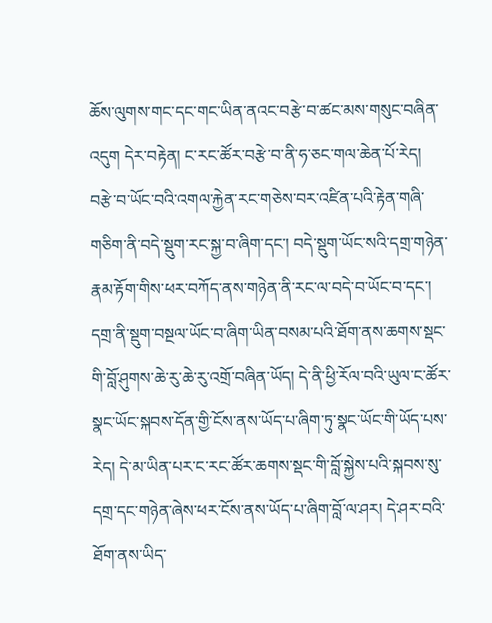ཆོས་ལུགས་གང་དང་གང་ཡིན་ནའང་བརྩེ་བ་ཚང་མས་གསུང་བཞིན་འདུག དེར་བརྟེན། ང་རང་ཚོར་བརྩེ་བ་ནི་ཧ་ཅང་གལ་ཆེན་པོ་རེད།
བརྩེ་བ་ཡོང་བའི་འགལ་རྐྱེན་རང་གཅེས་བར་འཛིན་པའི་རྟེན་གཞི་གཅིག་ནི་བདེ་སྡུག་རང་སྐྱ་བ་ཞིག་དང་། བདེ་སྡུག་ཡོང་སའི་དགྲ་གཉེན་རྣམ་རྟོག་གིས་ཕར་བཀོད་ནས་གཉེན་ནི་རང་ལ་བདེ་བ་ཡོང་བ་དང་། དགྲ་ནི་སྡུག་བསྔལ་ཡོང་བ་ཞིག་ཡིན་བསམ་པའི་ཐོག་ནས་ཆགས་སྡང་གི་བློ་ཤུགས་ཆེ་རུ་ཆེ་རུ་འགྲོ་བཞིན་ཡོད། དེ་ནི་ཕྱི་རོལ་བའི་ཡུལ་ང་ཚོར་སྣང་ཡོང་སྐབས་དོན་གྱི་ངོས་ནས་ཡོད་པ་ཞིག་ཏུ་སྣང་ཡོང་གི་ཡོད་པས་རེད། དེ་མ་ཡིན་པར་ང་རང་ཚོར་ཆགས་སྡང་གི་བློ་སྐྱེས་པའི་སྐབས་སུ་དགྲ་དང་གཉེན་ཞེས་ཕར་ངོས་ནས་ཡོད་པ་ཞིག་བློ་ལ་ཤར། དེ་ཤར་བའི་ཐོག་ནས་ཡིད་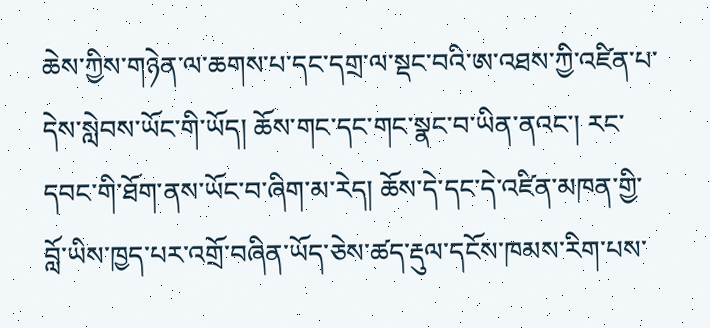ཆེས་ཀྱིས་གཉེན་ལ་ཆགས་པ་དང་དགྲ་ལ་སྡང་བའི་ཨ་འཐས་ཀྱི་འཛིན་པ་དེས་སླེབས་ཡོང་གི་ཡོད། ཆོས་གང་དང་གང་སྣང་བ་ཡིན་ནའང་། རང་དབང་གི་ཐོག་ནས་ཡོང་བ་ཞིག་མ་རེད། ཆོས་དེ་དང་དེ་འཛིན་མཁན་གྱི་བློ་ཡིས་ཁྱད་པར་འགྲོ་བཞིན་ཡོད་ཅེས་ཚད་རྡུལ་དངོས་ཁམས་རིག་པས་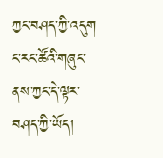ཀྱང་བཤད་ཀྱི་འདུག ང་རང་ཚོའི་གཞུང་ནས་ཀྱང་དེ་ལྟར་བཤད་ཀྱི་ཡོད།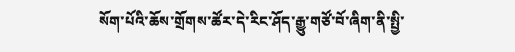སོག་པོའི་ཆོས་གྲོགས་ཚོར་དེ་རིང་ཤོད་རྒྱུ་གཙོ་བོ་ཞིག་ནི་སྤྱི་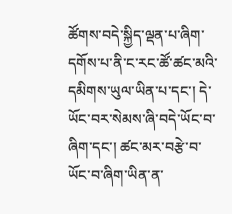ཚོགས་བདེ་སྐྱིད་ལྡན་པ་ཞིག་དགོས་པ་ནི་ང་རང་ཚོ་ཚང་མའི་དམིགས་ཡུལ་ཡིན་པ་དང་། དེ་ཡོང་བར་སེམས་ཞི་བདེ་ཡོང་བ་ཞིག་དང་། ཚང་མར་བརྩེ་བ་ཡོང་བ་ཞིག་ཡིན་ན་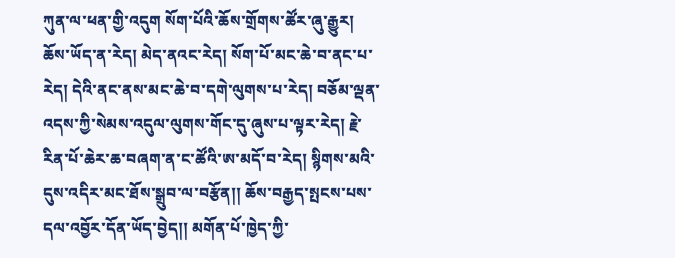ཀུན་ལ་ཕན་གྱི་འདུག སོག་པོའི་ཆོས་གྲོགས་ཚོར་ཞུ་རྒྱུར། ཆོས་ཡོད་ན་རེད། མེད་ནའང་རེད། སོག་པོ་མང་ཆེ་བ་ནང་པ་རེད། དེའི་ནང་ནས་མང་ཆེ་བ་དགེ་ལུགས་པ་རེད། བཅོམ་ལྡན་འདས་ཀྱི་སེམས་འདུལ་ལུགས་གོང་དུ་ཞུས་པ་ལྟར་རེད། རྗེ་རིན་པོ་ཆེར་ཆ་བཞག་ན་ང་ཚོའི་ཨ་མདོ་བ་རེད། སྙིགས་མའི་དུས་འདིར་མང་ཐོས་སྒྲུབ་ལ་བརྩོན།། ཆོས་བརྒྱད་སྤངས་པས་དལ་འབྱོར་དོན་ཡོད་བྱེད།། མགོན་པོ་ཁྱེད་ཀྱི་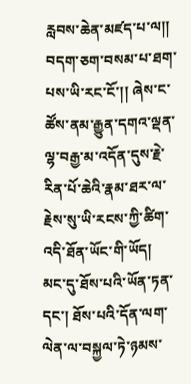རླབས་ཆེན་མཛད་པ་ལ།། བདག་ཅག་བསམ་པ་ཐག་པས་ཡི་རང་ངོ་།། ཞེས་ང་ཚོས་ནམ་རྒྱུན་དགའ་ལྡན་ལྷ་བརྒྱ་མ་འདོན་དུས་རྗེ་རིན་པོ་ཆེའི་རྣམ་ཐར་ལ་རྗེས་སུ་ཡི་རངས་ཀྱི་ཚིག་འདི་ཐོན་ཡོང་གི་ཡོད། མང་དུ་ཐོས་པའི་ཡོན་ཏན་དང་། ཐོས་པའི་དོན་ལག་ལེན་ལ་བསྐྱལ་ཏེ་ཉམས་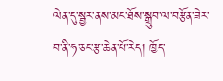ལེན་དུ་སྦྱར་ནས་མང་ཐོས་སྒྲུབ་ལ་བརྩོན་ཟེར་བ་ནི་ཧ་ཅང་རྩ་ཆེན་པོ་རེད། ཁྱོད་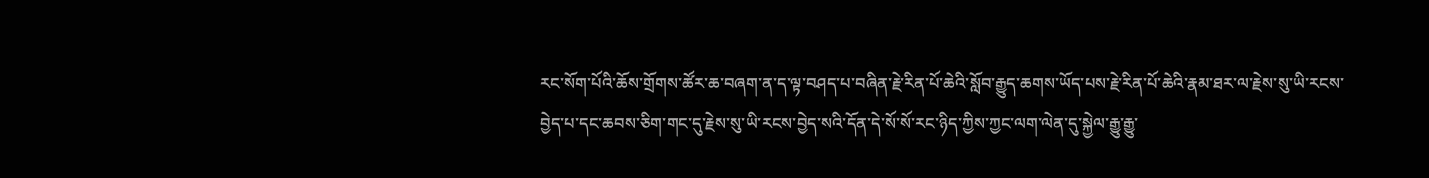རང་སོག་པོའི་ཆོས་གྲོགས་ཚོར་ཆ་བཞག་ན་ད་ལྟ་བཤད་པ་བཞིན་རྗེ་རིན་པོ་ཆེའི་སློབ་རྒྱུད་ཆགས་ཡོད་པས་རྗེ་རིན་པོ་ཆེའི་རྣམ་ཐར་ལ་རྗེས་སུ་ཡི་རངས་བྱེད་པ་དང་ཆབས་ཅིག་གང་དུ་རྗེས་སུ་ཡི་རངས་བྱེད་སའི་དོན་དེ་སོ་སོ་རང་ཉིད་ཀྱིས་ཀྱང་ལག་ལེན་དུ་སྐྱེལ་རྒྱུ་རྒྱུ་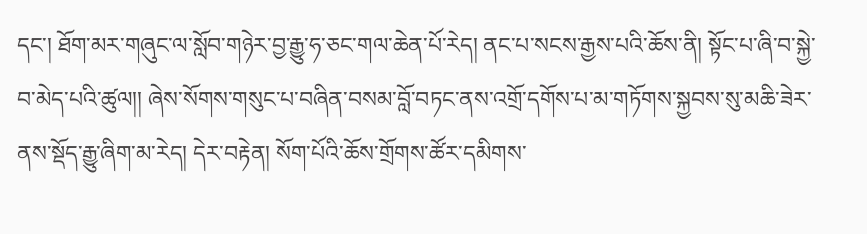དང་། ཐོག་མར་གཞུང་ལ་སློབ་གཉེར་བྱ་རྒྱུ་ཧ་ཅང་གལ་ཆེན་པོ་རེད། ནང་པ་སངས་རྒྱས་པའི་ཆོས་ནི། སྟོང་པ་ཞི་བ་སྐྱེ་བ་མེད་པའི་ཚུལ།། ཞེས་སོགས་གསུང་པ་བཞིན་བསམ་བློ་བཏང་ནས་འགྲོ་དགོས་པ་མ་གཏོགས་སྐྱབས་སུ་མཆི་ཟེར་ནས་སྡོད་རྒྱུ་ཞིག་མ་རེད། དེར་བརྟེན། སོག་པོའི་ཆོས་གྲོགས་ཚོར་དམིགས་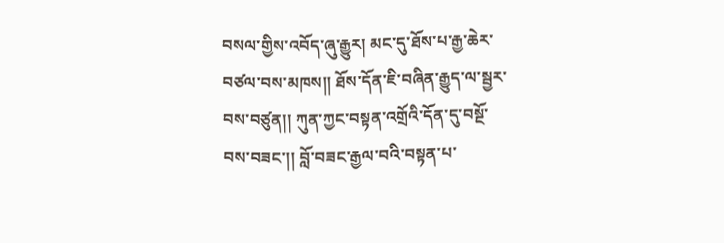བསལ་གྱིས་འབོད་ཞུ་རྒྱུར། མང་དུ་ཐོས་པ་རྒྱ་ཆེར་བཙལ་བས་མཁས།། ཐོས་དོན་ཇི་བཞིན་རྒྱུད་ལ་སྦྱར་བས་བཙུན།། ཀུན་ཀྱང་བསྟན་འགྲོའི་དོན་དུ་བསྔོ་བས་བཟང་།། བློ་བཟང་རྒྱལ་བའི་བསྟན་པ་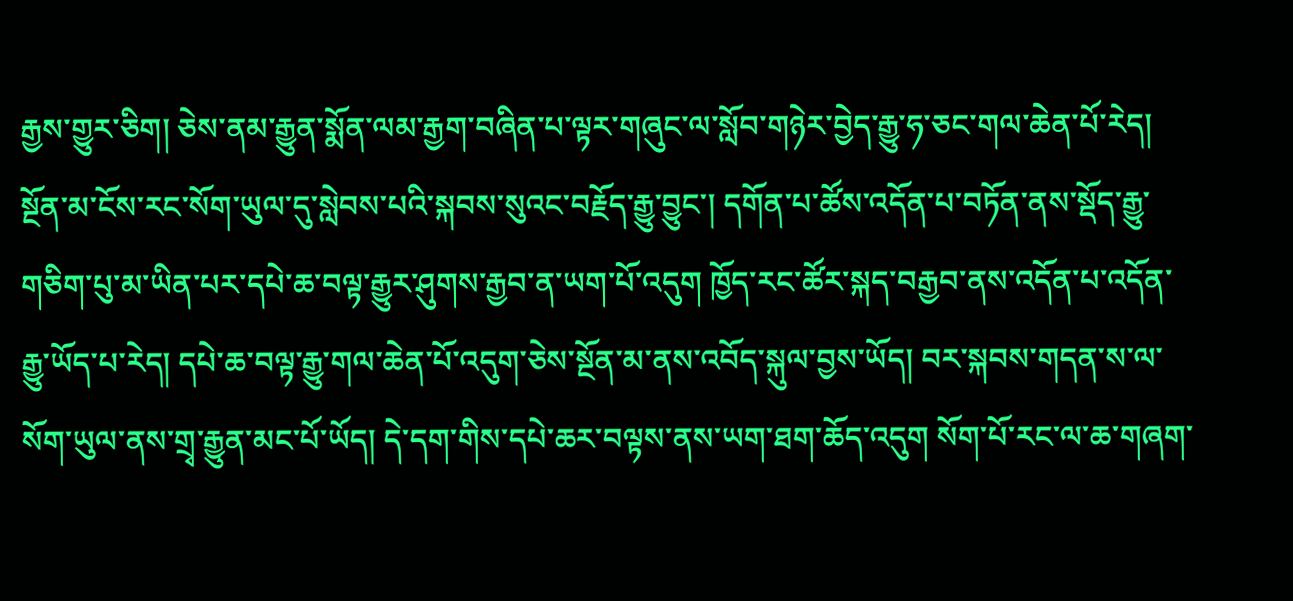རྒྱས་གྱུར་ཅིག། ཅེས་ནམ་རྒྱུན་སྨོན་ལམ་རྒྱག་བཞིན་པ་ལྟར་གཞུང་ལ་སློབ་གཉེར་བྱེད་རྒྱུ་ཧ་ཅང་གལ་ཆེན་པོ་རེད།
སྔོན་མ་ངོས་རང་སོག་ཡུལ་དུ་སླེབས་པའི་སྐབས་སུའང་བརྗོད་རྒྱུ་བྱུང་། དགོན་པ་ཚོས་འདོན་པ་བཏོན་ནས་སྡོད་རྒྱུ་གཅིག་པུ་མ་ཡིན་པར་དཔེ་ཆ་བལྟ་རྒྱུར་ཤུགས་རྒྱབ་ན་ཡག་པོ་འདུག ཁྱོད་རང་ཚོར་སྐད་བརྒྱབ་ནས་འདོན་པ་འདོན་རྒྱུ་ཡོད་པ་རེད། དཔེ་ཆ་བལྟ་རྒྱུ་གལ་ཆེན་པོ་འདུག་ཅེས་སྔོན་མ་ནས་འབོད་སྐུལ་བྱས་ཡོད། བར་སྐབས་གདན་ས་ལ་སོག་ཡུལ་ནས་གྲྭ་རྒྱུན་མང་པོ་ཡོད། དེ་དག་གིས་དཔེ་ཆར་བལྟས་ནས་ཡག་ཐག་ཆོད་འདུག སོག་པོ་རང་ལ་ཆ་གཞག་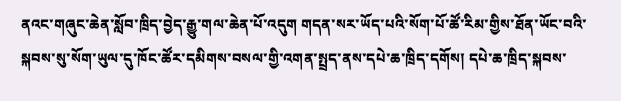ནའང་གཞུང་ཆེན་སློབ་ཁྲིད་བྱེད་རྒྱུ་གལ་ཆེན་པོ་འདུག གདན་སར་ཡོད་པའི་སོག་པོ་ཚོ་རིམ་གྱིས་ཐོན་ཡོང་བའི་སྐབས་སུ་སོག་ཡུལ་དུ་ཁོང་ཚོར་དམིགས་བསལ་གྱི་འགན་སྤྲད་ནས་དཔེ་ཆ་ཁྲིད་དགོས། དཔེ་ཆ་ཁྲིད་སྐབས་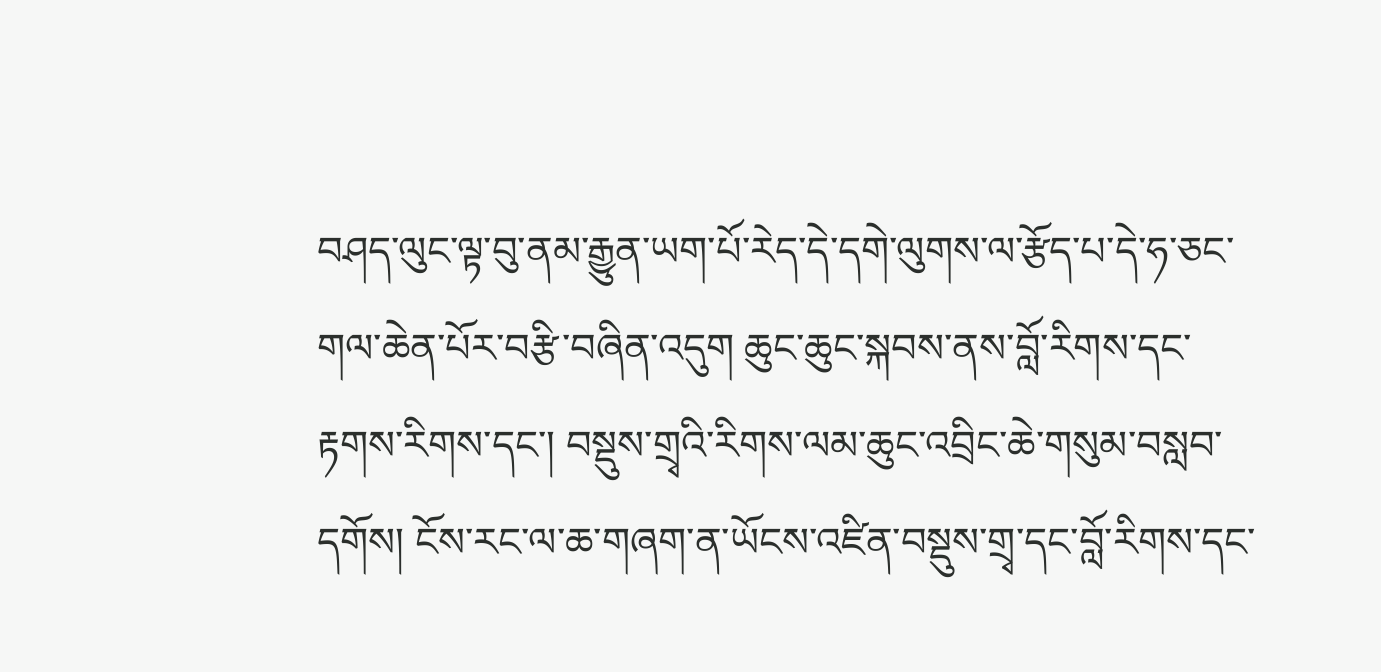བཤད་ལུང་ལྟ་བུ་ནམ་རྒྱུན་ཡག་པོ་རེད་དེ་དགེ་ལུགས་ལ་རྩོད་པ་དེ་ཧ་ཅང་གལ་ཆེན་པོར་བརྩི་བཞིན་འདུག ཆུང་ཆུང་སྐབས་ནས་བློ་རིགས་དང་རྟགས་རིགས་དང་། བསྡུས་གྲྭའི་རིགས་ལམ་ཆུང་འབྲིང་ཆེ་གསུམ་བསླབ་དགོས། ངོས་རང་ལ་ཆ་གཞག་ན་ཡོངས་འཛིན་བསྡུས་གྲྭ་དང་བློ་རིགས་དང་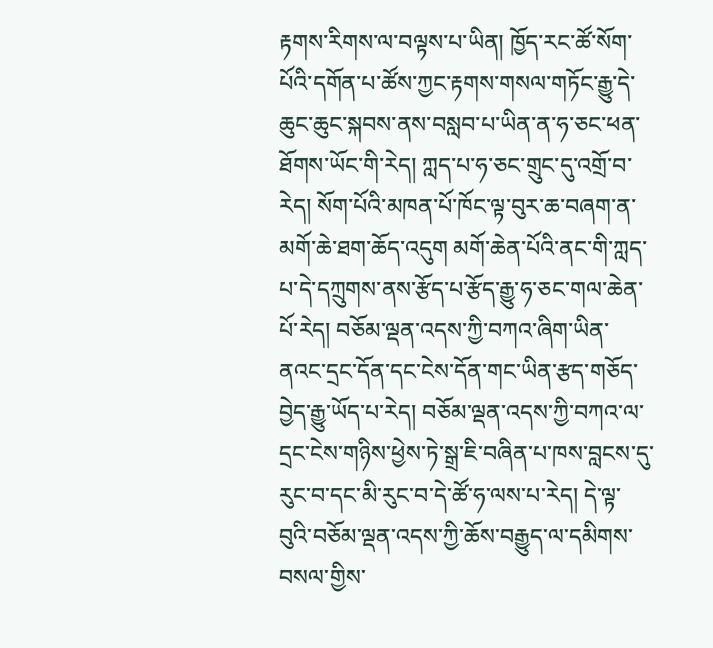རྟགས་རིགས་ལ་བལྟས་པ་ཡིན། ཁྱོད་རང་ཚོ་སོག་པོའི་དགོན་པ་ཚོས་ཀྱང་རྟགས་གསལ་གཏོང་རྒྱུ་དེ་ཆུང་ཆུང་སྐབས་ནས་བསླབ་པ་ཡིན་ན་ཧ་ཅང་ཕན་ཐོགས་ཡོང་གི་རེད། ཀླད་པ་ཧ་ཅང་གྲུང་དུ་འགྲོ་བ་རེད། སོག་པོའི་མཁན་པོ་ཁོང་ལྟ་བུར་ཆ་བཞག་ན་མགོ་ཆེ་ཐག་ཆོད་འདུག མགོ་ཆེན་པོའི་ནང་གི་ཀླད་པ་དེ་དཀྲུགས་ནས་རྩོད་པ་རྩོད་རྒྱུ་ཧ་ཅང་གལ་ཆེན་པོ་རེད། བཅོམ་ལྡན་འདས་ཀྱི་བཀའ་ཞིག་ཡིན་ནའང་དྲང་དོན་དང་ངེས་དོན་གང་ཡིན་རྩད་གཅོད་བྱེད་རྒྱུ་ཡོད་པ་རེད། བཅོམ་ལྡན་འདས་ཀྱི་བཀའ་ལ་དྲང་ངེས་གཉིས་ཕྱེས་ཏེ་སྒྲ་ཇི་བཞིན་པ་ཁས་བླངས་དུ་རུང་བ་དང་མི་རུང་བ་དེ་ཚོ་ཧ་ལས་པ་རེད། དེ་ལྟ་བུའི་བཅོམ་ལྡན་འདས་ཀྱི་ཆོས་བརྒྱུད་ལ་དམིགས་བསལ་གྱིས་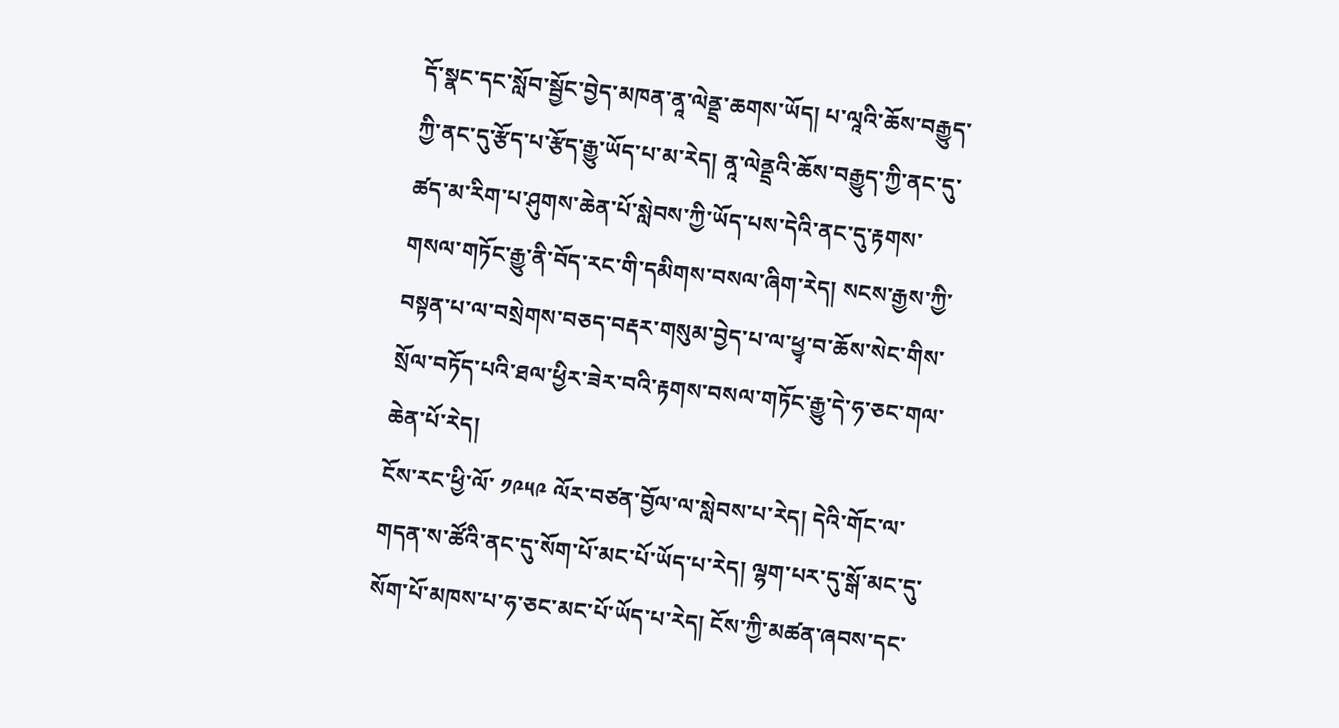དོ་སྣང་དང་སློབ་སྦྱོང་བྱེད་མཁན་ནཱ་ལེནྡྲ་ཆགས་ཡོད། པ་ལཱའི་ཆོས་བརྒྱུད་ཀྱི་ནང་དུ་རྩོད་པ་རྩོད་རྒྱུ་ཡོད་པ་མ་རེད། ནཱ་ལེནྡྲའི་ཆོས་བརྒྱུད་ཀྱི་ནང་དུ་ཚད་མ་རིག་པ་ཤུགས་ཆེན་པོ་སླེབས་ཀྱི་ཡོད་པས་དེའི་ནང་དུ་རྟགས་གསལ་གཏོང་རྒྱུ་ནི་བོད་རང་གི་དམིགས་བསལ་ཞིག་རེད། སངས་རྒྱས་ཀྱི་བསྟན་པ་ལ་བསྲེགས་བཅད་བརྡར་གསུམ་བྱེད་པ་ལ་ཕྱྭ་བ་ཆོས་སེང་གིས་སྲོལ་བཏོད་པའི་ཐལ་ཕྱིར་ཟེར་བའི་རྟགས་བསལ་གཏོང་རྒྱུ་དེ་ཧ་ཅང་གལ་ཆེན་པོ་རེད།
ངོས་རང་ཕྱི་ལོ་ ༡༩༥༩ ལོར་བཙན་བྱོལ་ལ་སླེབས་པ་རེད། དེའི་གོང་ལ་གདན་ས་ཚོའི་ནང་དུ་སོག་པོ་མང་པོ་ཡོད་པ་རེད། ལྷག་པར་དུ་སྒོ་མང་དུ་སོག་པོ་མཁས་པ་ཧ་ཅང་མང་པོ་ཡོད་པ་རེད། ངོས་ཀྱི་མཚན་ཞབས་དང་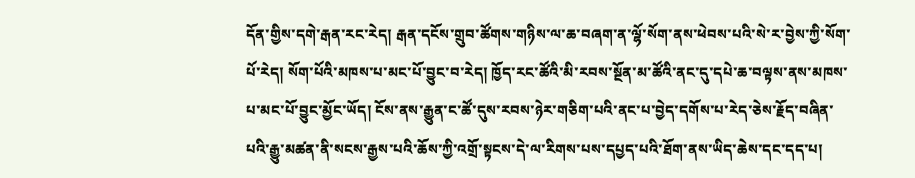དོན་གྱིས་དགེ་རྒན་རང་རེད། རྒན་དངོས་གྲུབ་ཚོགས་གཉིས་ལ་ཆ་བཞག་ན་ལྷོ་སོག་ནས་ཕེབས་པའི་སེ་ར་བྱེས་ཀྱི་སོག་པོ་རེད། སོག་པོའི་མཁས་པ་མང་པོ་བྱུང་བ་རེད། ཁྱོད་རང་ཚོའི་མི་རབས་སྔོན་མ་ཚོའི་ནང་དུ་དཔེ་ཆ་བལྟས་ནས་མཁས་པ་མང་པོ་བྱུང་མྱོང་ཡོད། ངོས་ནས་རྒྱུན་ང་ཚོ་དུས་རབས་ཉེར་གཅིག་པའི་ནང་པ་བྱེད་དགོས་པ་རེད་ཅེས་རྗོད་བཞིན་པའི་རྒྱུ་མཚན་ནི་སངས་རྒྱས་པའི་ཆོས་ཀྱི་འགྲོ་སྟངས་དེ་ལ་རིགས་པས་དཔྱད་པའི་ཐོག་ནས་ཡིད་ཆེས་དང་དད་པ།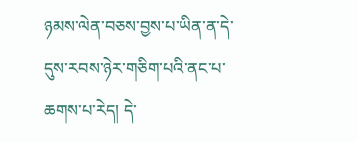ཉམས་ལེན་བཅས་བྱས་པ་ཡིན་ན་དེ་དུས་རབས་ཉེར་གཅིག་པའི་ནང་པ་ཆགས་པ་རེད། དེ་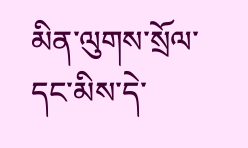མིན་ལུགས་སྲོལ་དང་མིས་དེ་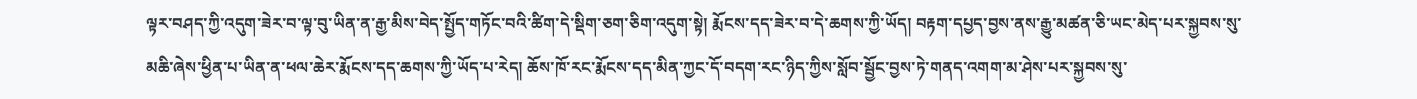ལྟར་བཤད་ཀྱི་འདུག་ཟེར་བ་ལྟ་བུ་ཡིན་ན་རྒྱ་མིས་བེད་སྤྱོད་གཏོང་བའི་ཚིག་དེ་སྡིག་ཅག་ཅིག་འདུག་སྟེ། རྨོངས་དད་ཟེར་བ་དེ་ཆགས་ཀྱི་ཡོད། བརྟག་དཔྱད་བྱས་ནས་རྒྱུ་མཚན་ཅི་ཡང་མེད་པར་སྐྱབས་སུ་མཆི་ཞེས་ཕྱིན་པ་ཡིན་ན་ཕལ་ཆེར་རྨོངས་དད་ཆགས་ཀྱི་ཡོད་པ་རེད། ཆོས་ཁོ་རང་རྨོངས་དད་མིན་ཀྱང་དོ་བདག་རང་ཉིད་ཀྱིས་སློབ་སྦྱོང་བྱས་ཏེ་གནད་འགག་མ་ཤེས་པར་སྐྱབས་སུ་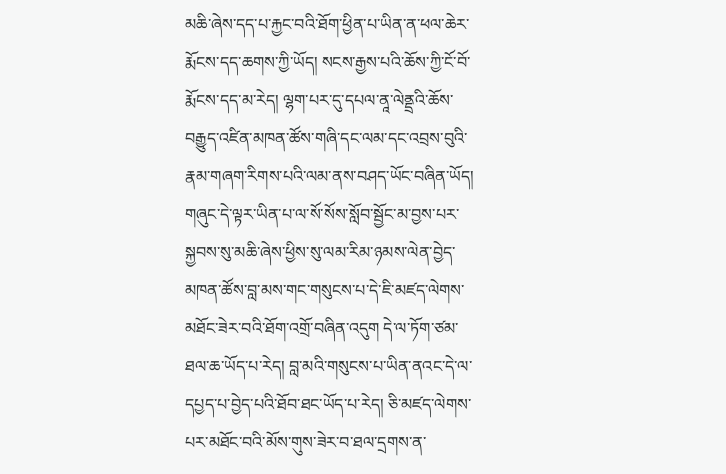མཆི་ཞེས་དད་པ་རྐྱང་བའི་ཐོག་ཕྱིན་པ་ཡིན་ན་ཕལ་ཆེར་རྨོངས་དད་ཆགས་ཀྱི་ཡོད། སངས་རྒྱས་པའི་ཆོས་ཀྱི་ངོ་བོ་རྨོངས་དད་མ་རེད། ལྷག་པར་དུ་དཔལ་ནཱ་ལེནྡྲའི་ཆོས་བརྒྱུད་འཛིན་མཁན་ཚོས་གཞི་དང་ལམ་དང་འབྲས་བུའི་རྣམ་གཞག་རིགས་པའི་ལམ་ནས་བཤད་ཡོང་བཞིན་ཡོད། གཞུང་དེ་ལྟར་ཡིན་པ་ལ་སོ་སོས་སློབ་སྦྱོང་མ་བྱས་པར་སྐྱབས་སུ་མཆི་ཞེས་ཕྱིས་སུ་ལམ་རིམ་ཉམས་ལེན་བྱེད་མཁན་ཚོས་བླ་མས་གང་གསུངས་པ་དེ་ཇི་མཛད་ལེགས་མཐོང་ཟེར་བའི་ཐོག་འགྲོ་བཞིན་འདུག དེ་ལ་ཏོག་ཙམ་ཐལ་ཆ་ཡོད་པ་རེད། བླ་མའི་གསུངས་པ་ཡིན་ནའང་དེ་ལ་དཔྱད་པ་བྱེད་པའི་ཐོབ་ཐང་ཡོད་པ་རེད། ཅི་མཛད་ལེགས་པར་མཐོང་བའི་མོས་གུས་ཟེར་བ་ཐལ་དྲགས་ན་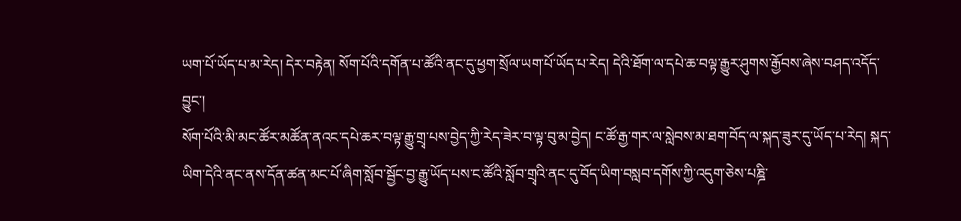ཡག་པོ་ཡོད་པ་མ་རེད། དེར་བརྟེན། སོག་པོའི་དགོན་པ་ཚོའི་ནང་དུ་ཕྱག་སྲོལ་ཡག་པོ་ཡོད་པ་རེད། དེའི་ཐོག་ལ་དཔེ་ཆ་བལྟ་རྒྱུར་ཤུགས་རྒྱོབས་ཞེས་བཤད་འདོད་བྱུང་།
སོག་པོའི་མི་མང་ཚོར་མཚོན་ནའང་དཔེ་ཆར་བལྟ་རྒྱུ་གྲྭ་པས་བྱེད་ཀྱི་རེད་ཟེར་བ་ལྟ་བུ་མ་བྱེད། ང་ཚོ་རྒྱ་གར་ལ་སླེབས་མ་ཐག་བོད་ལ་སྐད་ཟུར་དུ་ཡོད་པ་རེད། སྐད་ཡིག་དེའི་ནང་ནས་དོན་ཚན་མང་པོ་ཞིག་སློབ་སྦྱོང་བྱ་རྒྱུ་ཡོད་པས་ང་ཚོའི་སློབ་གྲྭའི་ནང་དུ་བོད་ཡིག་བསླབ་དགོས་ཀྱི་འདུག་ཅེས་པཎྜི་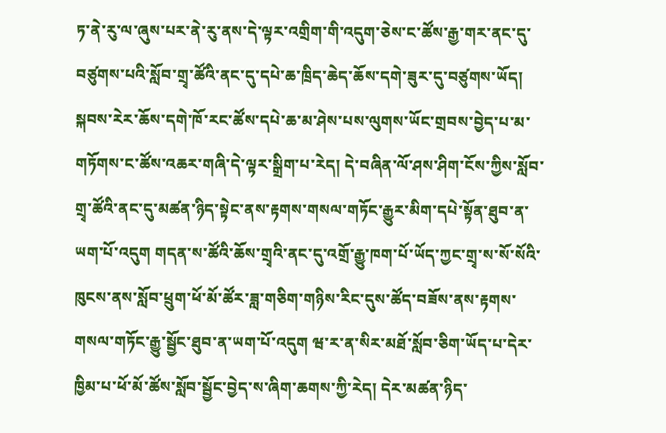ཏ་ནེ་རུ་ལ་ཞུས་པར་ནེ་རུ་ནས་དེ་ལྟར་འགྲིག་གི་འདུག་ཅེས་ང་ཚོས་རྒྱ་གར་ནང་དུ་བཙུགས་པའི་སློབ་གྲྭ་ཚོའི་ནང་དུ་དཔེ་ཆ་ཁྲིད་ཆེད་ཆོས་དགེ་ཟུར་དུ་བཙུགས་ཡོད། སྐབས་རེར་ཆོས་དགེ་ཁོ་རང་ཚོས་དཔེ་ཆ་མ་ཤེས་པས་ལུགས་ཡོང་གྲབས་བྱེད་པ་མ་གཏོགས་ང་ཚོས་འཆར་གཞི་དེ་ལྟར་སྒྲིག་པ་རེད། དེ་བཞིན་ལོ་ཤས་ཤིག་ངོས་ཀྱིས་སློབ་གྲྭ་ཚོའི་ནང་དུ་མཚན་ཉིད་སྟེང་ནས་རྟགས་གསལ་གཏོང་རྒྱུར་མིག་དཔེ་སྟོན་ཐུབ་ན་ཡག་པོ་འདུག གདན་ས་ཚོའི་ཆོས་གྲྭའི་ནང་དུ་འགྲོ་རྒྱུ་ཁག་པོ་ཡོད་ཀྱང་གྲྭ་ས་སོ་སོའི་ཁུངས་ནས་སློབ་ཕྲུག་ཕོ་མོ་ཚོར་ཟླ་གཅིག་གཉིས་རིང་དུས་ཚོད་བཟོས་ནས་རྟགས་གསལ་གཏོང་རྒྱུ་སྦྱོང་ཐུབ་ན་ཡག་པོ་འདུག ཝ་ར་ན་སིར་མཐོ་སློབ་ཅིག་ཡོད་པ་དེར་ཁྱིམ་པ་ཕོ་མོ་ཚོས་སློབ་སྦྱོང་བྱེད་ས་ཞིག་ཆགས་ཀྱི་རེད། དེར་མཚན་ཉིད་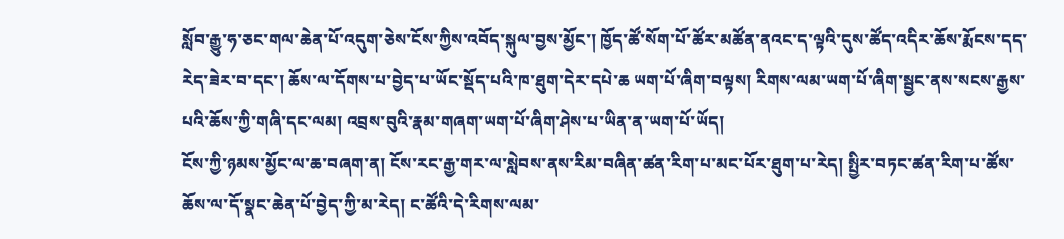སློབ་རྒྱུ་ཧ་ཅང་གལ་ཆེན་པོ་འདུག་ཅེས་ངོས་ཀྱིས་འབོད་སྐུལ་བྱས་མྱོང་། ཁྱོད་ཚོ་སོག་པོ་ཚོར་མཚོན་ནའང་ད་ལྟའི་དུས་ཚོད་འདིར་ཆོས་རྨོངས་དད་རེད་ཟེར་བ་དང་། ཆོས་ལ་དོགས་པ་བྱེད་པ་ཡོང་སྡོད་པའི་ཁ་ཐུག་དེར་དཔེ་ཆ ཡག་པོ་ཞིག་བལྟས། རིགས་ལམ་ཡག་པོ་ཞིག་སྦྱང་ནས་སངས་རྒྱས་པའི་ཆོས་ཀྱི་གཞི་དང་ལམ། འབྲས་བུའི་རྣམ་གཞག་ཡག་པོ་ཞིག་ཤེས་པ་ཡིན་ན་ཡག་པོ་ཡོད།
ངོས་ཀྱི་ཉམས་མྱོང་ལ་ཆ་བཞག་ན། ངོས་རང་རྒྱ་གར་ལ་སླེབས་ནས་རིམ་བཞིན་ཚན་རིག་པ་མང་པོར་ཐུག་པ་རེད། སྤྱིར་བཏང་ཚན་རིག་པ་ཚོས་ཆོས་ལ་དོ་སྣང་ཆེན་པོ་བྱེད་ཀྱི་མ་རེད། ང་ཚོའི་དེ་རིགས་ལམ་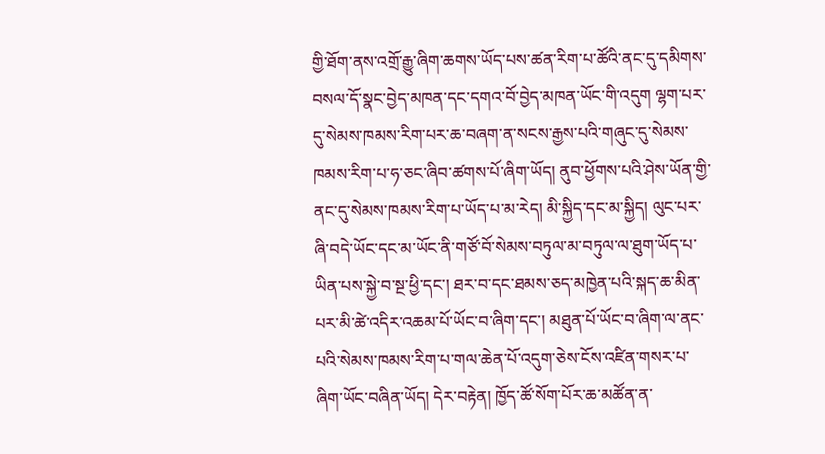གྱི་ཐོག་ནས་འགྲོ་རྒྱུ་ཞིག་ཆགས་ཡོད་པས་ཚན་རིག་པ་ཚོའི་ནང་དུ་དམིགས་བསལ་དོ་སྣང་བྱེད་མཁན་དང་དགའ་བོ་བྱེད་མཁན་ཡོང་གི་འདུག ལྷག་པར་དུ་སེམས་ཁམས་རིག་པར་ཆ་བཞག་ན་སངས་རྒྱས་པའི་གཞུང་དུ་སེམས་ཁམས་རིག་པ་ཧ་ཅང་ཞིབ་ཚགས་པོ་ཞིག་ཡོད། ནུབ་ཕྱོགས་པའི་ཤེས་ཡོན་གྱི་ནང་དུ་སེམས་ཁམས་རིག་པ་ཡོད་པ་མ་རེད། མི་སྐྱིད་དང་མ་སྐྱིད། ལུང་པར་ཞི་བདེ་ཡོང་དང་མ་ཡོང་ནི་གཙོ་བོ་སེམས་བཏུལ་མ་བཏུལ་ལ་ཐུག་ཡོད་པ་ཡིན་པས་སྐྱེ་བ་སྔ་ཕྱི་དང་། ཐར་བ་དང་ཐམས་ཅད་མཁྱེན་པའི་སྐད་ཆ་མིན་པར་མི་ཚེ་འདིར་འཆམ་པོ་ཡོང་བ་ཞིག་དང་། མཐུན་པོ་ཡོང་བ་ཞིག་ལ་ནང་པའི་སེམས་ཁམས་རིག་པ་གལ་ཆེན་པོ་འདུག་ཅེས་ངོས་འཛིན་གསར་པ་ཞིག་ཡོང་བཞིན་ཡོད། དེར་བརྟེན། ཁྱོད་ཚོ་སོག་པོར་ཆ་མཚོན་ན་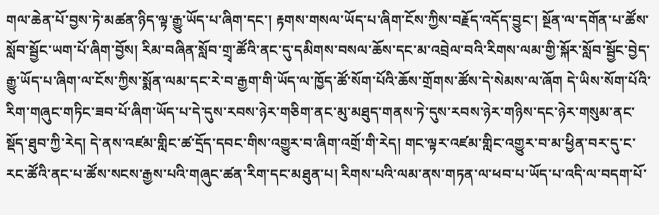གལ་ཆེན་པོ་བྱས་ཏེ་མཚན་ཉིད་ལྟ་རྒྱུ་ཡོད་པ་ཞིག་དང་། རྟགས་གསལ་ཡོད་པ་ཞིག་ངོས་ཀྱིས་བརྗོད་འདོད་བྱུང་། སྔོན་ལ་དགོན་པ་ཚོས་སློབ་སྦྱོང་ཡག་པོ་ཞིག་བྱོས། རིམ་བཞིན་སློབ་གྲྭ་ཚོའི་ནང་དུ་དམིགས་བསལ་ཆོས་དང་མ་འབྲེལ་བའི་རིགས་ལམ་གྱི་སྐོར་སློབ་སྦྱོང་བྱེད་རྒྱུ་ཡོད་པ་ཞིག་ལ་ངོས་ཀྱིས་སྨོན་ལམ་དང་རེ་བ་རྒྱག་གི་ཡོད་ལ་ཁྱོད་ཚོ་སོག་པོའི་ཆོས་གྲོགས་ཚོས་དེ་སེམས་ལ་ཞོག དེ་ཡིས་སོག་པོའི་རིག་གཞུང་གཏིང་ཟབ་པོ་ཞིག་ཡོད་པ་དེ་དུས་རབས་ཉེར་གཅིག་ནང་མུ་མཐུད་གནས་ཏེ་དུས་རབས་ཉེར་གཉིས་དང་ཉེར་གསུམ་ནང་སྡོད་ཐུབ་ཀྱི་རེད། དེ་ནས་འཛམ་གླིང་ཚ་དྲོད་དབང་གིས་འགྱུར་བ་ཞིག་འགྲོ་གི་རེད། གང་ལྟར་འཛམ་གླིང་འགྱུར་བ་མ་ཕྱིན་བར་དུ་ང་རང་ཚོའི་ནང་པ་ཚོས་སངས་རྒྱས་པའི་གཞུང་ཚན་རིག་དང་མཐུན་པ། རིགས་པའི་ལམ་ནས་གཏན་ལ་ཕབ་པ་ཡོད་པ་འདི་ལ་བདག་པོ་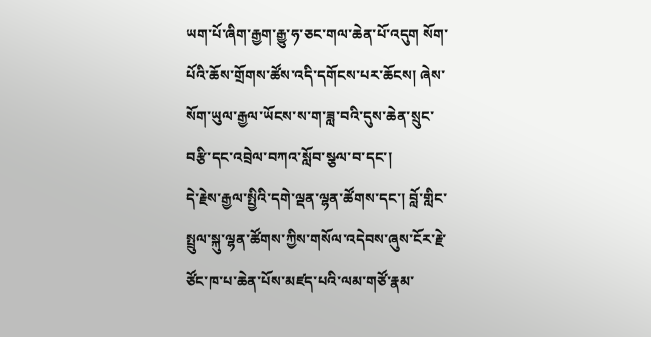ཡག་པོ་ཞིག་རྒྱག་རྒྱུ་ཧ་ཅང་གལ་ཆེན་པོ་འདུག སོག་པོའི་ཆོས་གྲོགས་ཚོས་འདི་དགོངས་པར་ཆོངས། ཞེས་སོག་ཡུལ་རྒྱལ་ཡོངས་ས་ག་ཟླ་བའི་དུས་ཆེན་སྲུང་བརྩི་དང་འབྲེལ་བཀའ་སློབ་སྩལ་བ་དང་།
དེ་རྗེས་རྒྱལ་སྤྱིའི་དགེ་ལྡན་ལྷན་ཚོགས་དང་། བློ་གླིང་སྤྲུལ་སྐུ་ལྷན་ཚོགས་ཀྱིས་གསོལ་འདེབས་ཞུས་ངོར་རྗེ་ཙོང་ཁ་པ་ཆེན་པོས་མཛད་པའི་ལམ་གཙོ་རྣམ་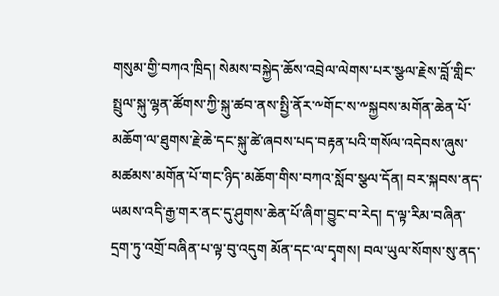གསུམ་གྱི་བཀའ་ཁྲིད། སེམས་བསྐྱེད་ཆོས་འབྲེལ་ལེགས་པར་སྩལ་རྗེས་བློ་གླིང་སྤྲུལ་སྐུ་ལྷན་ཚོགས་ཀྱི་སྐུ་ཚབ་ནས་སྤྱི་ནོར་༸གོང་ས་༸སྐྱབས་མགོན་ཆེན་པོ་མཆོག་ལ་ཐུགས་རྗེ་ཆེ་དང་སྐུ་ཚེ་ཞབས་པད་བརྟན་པའི་གསོལ་འདེབས་ཞུས་མཚམས་མགོན་པོ་གང་ཉིད་མཆོག་གིས་བཀའ་སློབ་སྩལ་དོན། བར་སྐབས་ནད་ཡམས་འདི་རྒྱ་གར་ནང་དུ་ཤུགས་ཆེན་པོ་ཞིག་བྱུང་བ་རེད། ད་ལྟ་རིམ་བཞིན་དྲག་ཏུ་འགྲོ་བཞིན་པ་ལྟ་བུ་འདུག མོན་དང་ལ་དྭགས། བལ་ཡུལ་སོགས་སུ་ནད་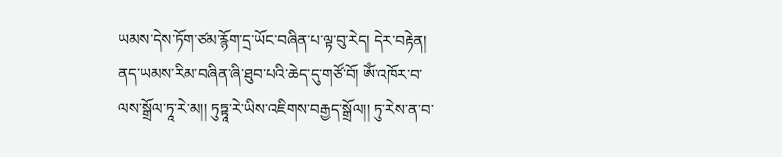ཡམས་དེས་ཏོག་ཙམ་རྙོག་དྲ་ཡོང་བཞིན་པ་ལྟ་བུ་རེད། དེར་བརྟེན། ནད་ཡམས་རིམ་བཞིན་ཞི་ཐུབ་པའི་ཆེད་དུ་གཙོ་བོ། ཨོཾ་འཁོར་བ་ལས་སྒྲོལ་ཏཱ་རེ་མ།། ཏུཏྟཱ་རེ་ཡིས་འཇིགས་བརྒྱད་སྒྲོལ།། ཏུ་རེས་ན་བ་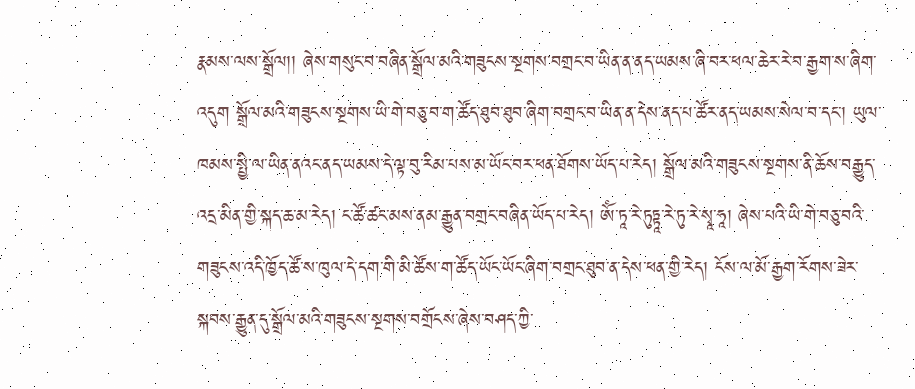རྣམས་ལས་སྒྲོལ།། ཞེས་གསུང་བ་བཞིན་སྒྲོལ་མའི་གཟུངས་སྔགས་བགྲང་བ་ཡིན་ན་ནད་ཡམས་ཞི་བར་ཕལ་ཆེར་རེ་བ་རྒྱག་ས་ཞིག་འདུག སྒྲོལ་མའི་གཟུངས་སྔགས་ཡི་གེ་བཅུ་བ་ག་ཚོད་ཐུབ་ཐུབ་ཞིག་བགྲང་བ་ཡིན་ན་དེས་ནད་པ་ཚོར་ནད་ཡམས་སེལ་བ་དང་། ཡུལ་ཁམས་སྤྱི་ལ་ཡིན་ནའང་ནད་ཡམས་དེ་ལྟ་བུ་རིམ་པས་མ་ཡོང་བར་ཕན་ཐོགས་ཡོད་པ་རེད། སྒྲོལ་མའི་གཟུངས་སྔགས་ནི་ཆོས་བརྒྱུད་འདྲ་མིན་གྱི་སྐད་ཆ་མ་རེད། ང་ཚོ་ཚང་མས་ནམ་རྒྱུན་བགྲང་བཞིན་ཡོད་པ་རེད། ཨོཾ་ཏཱ་རེ་ཏུཏྟཱ་རེ་ཏུ་རེ་སྭཱ་ཧཱ། ཞེས་པའི་ཡི་གེ་བཅུ་བའི་གཟུངས་འདི་ཁྱོད་ཚོ་ས་ཁུལ་དེ་དག་གི་མི་ཚོས་ག་ཚོད་ཡོང་ཡོང་ཞིག་བགྲང་ཐུབ་ན་དེས་ཕན་གྱི་རེད། ངོས་ལ་མོ་རྒྱག་རོགས་ཟེར་སྐབས་རྒྱུན་དུ་སྒྲོལ་མའི་གཟུངས་སྔགས་བགྲོངས་ཞེས་བཤད་ཀྱི་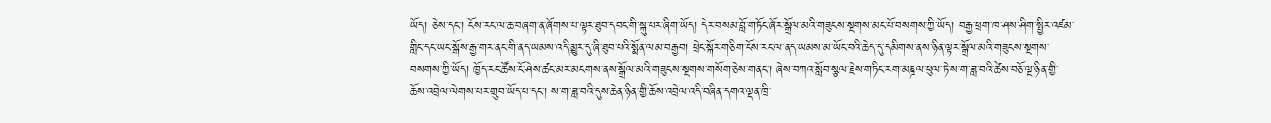ཡོད། ཅེས་དང་། ངོས་རང་ལ་ཆ་བཞག་ན་ཞོགས་པ་ལྟར་ཐུབ་དབང་གི་སྐུ་པར་ཞིག་ཡོད། དེར་བསམ་བློ་གཏོང་ཞོར་སྒྲོལ་མའི་གཟུངས་སྔགས་མང་པོ་བསགས་ཀྱི་ཡོད། བརྒྱ་ཕྲག་ཁ་ཤས་ཤིག་སྤྱིར་འཛམ་གླིང་དང་ཡང་སྒོས་རྒྱ་གར་ནང་གི་ནད་ཡམས་འདི་མྱུར་དུ་ཞི་ཐུབ་པའི་སྨོན་ལམ་བརྒྱབ། ཕྲེང་སྐོར་གཅིག་ངོས་རང་ལ་ནད་ཡམས་མ་ཡོང་བའི་ཆེད་དུ་དམིགས་ནས་ཉིན་ལྟར་སྒྲོལ་མའི་གཟུངས་སྔགས་བསགས་ཀྱི་ཡོད། ཁྱོད་རང་ཚོས་ངོ་ཤེས་ཚང་མར་མངགས་ནས་སྒྲོལ་མའི་གཟུངས་སྔགས་གསོག་ཅེས་གནང་། ཞེས་བཀའ་སློབ་སྩལ་རྗེས་གཏིང་རག་མཎྜལ་ཕུལ་ཏེ་ས་ག་ཟླ་བའི་ཚེས་བཅོ་ལྔ་ཉིན་གྱི་ཆོས་འབྲེལ་ལེགས་པར་གྲུབ་ཡོད་པ་དང་། ས་ག་ཟླ་བའི་དུས་ཆེན་ཉིན་གྱི་ཆོས་འབྲེལ་འདི་བཞིན་དགའ་ལྡན་ཁྲི་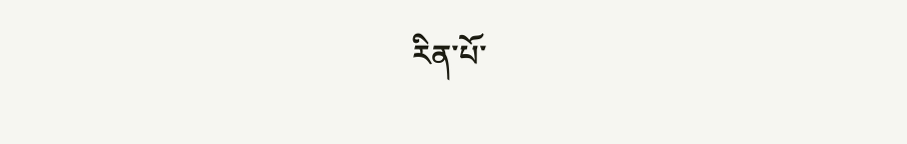རིན་པོ་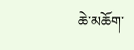ཆེ་མཆོག་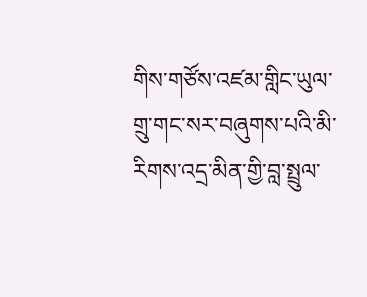གིས་གཙོས་འཛམ་གླིང་ཡུལ་གྲུ་གང་སར་བཞུགས་པའི་མི་རིགས་འདྲ་མིན་གྱི་བླ་སྤྲུལ་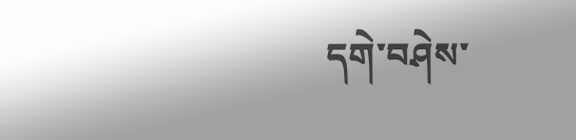དགེ་བཤེས་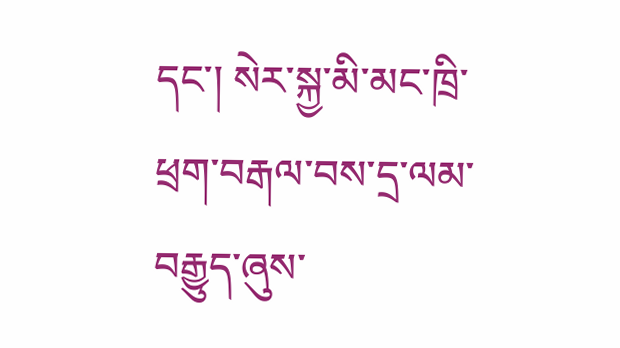དང་། སེར་སྐྱ་མི་མང་ཁྲི་ཕྲག་བརྒལ་བས་དྲ་ལམ་བརྒྱུད་ཞུས་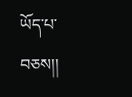ཡོད་པ་བཅས།།